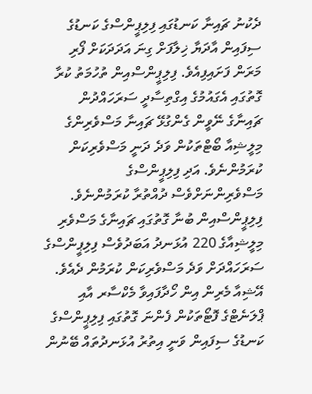ދެކުނު ޗައިނާ ކަނޑުގައި ފިލިޕީންސްގެ ކަނޑުގެ ސިފައިން އާދަޔާ ޚިލާފަށް ގިނަ އަދަދަކަށް ފޯރި މަރަން ފަށައިފިއެވެ. ފިލިޕީންސްއިން ތުހުމަތު ކުރާ ގޮތުގައި އެގައުމުގެ އިގްތިސާދީ ސަރަހައްދުން ޗައިނާގެ ނޭވީން ގެންގުޅޭ ޗައިނާ މަސްވެރިންގެ މިލީޝިއާ ބޯޓްތަކުން ވަދެ ދަނީ މަސްވެރިކަން ކުރަމުންނެވެ. އަދި ފިލިޕީންސްގެ މަސްވެރިންނަށްވެސް ދުއްތުރާ ކުރަމުންނެވެ.
ފިލިޕީންސްއިން ބުނާ ގޮތުގައި ޗައިނާގެ މަސްވެރި މިލީޝިއާގެ 220 އުޅަނދު އަބަދުވެސް ފިލިޕީންސްގެ ސަރަހައްދަށް ވަދެ މަސްވެރިކަން ކުރަމުން ދެއެވެ.
އޭޝިއާ މެރިން އިން ހޯދާފައިވާ މެކްސާރ އާއި ޕްލަނެޓްގެ ފޮޓޯތަކުން ފެންނަ ގޮތުގައި ފިލިޕީންސްގެ ކަނޑުގެ ސިފައިން ވަނީ އިތުރު އުޅަނދުތައް ބޭނުން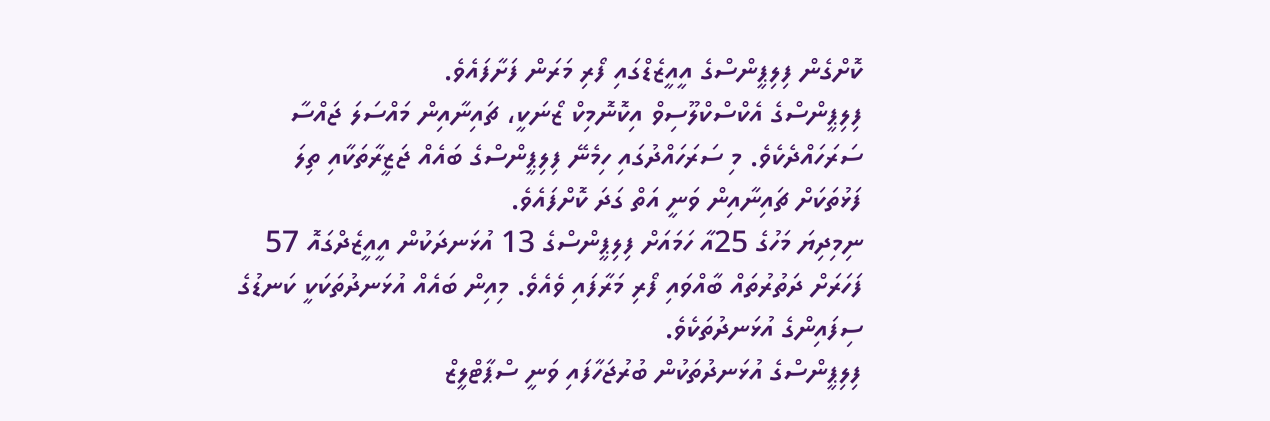ކޮށްގެން ފިލިޕީންސްގެ އީއީޒެޑްގައި ފޯރި މަރަން ފަށާފައެވެ.
ފިލިޕީންސްގެ އެކްސްކްލޫސިވް އިކޮނޮމިކް ޒޯނަކީ، ޗައިނާއިން މައްސަލަ ޖައްސާ ސަރަހައްދެކެވެ. މި ސަރަހައްދުގައި ހިމެނޭ ފިލިޕީންސްގެ ބައެއް ޖަޒީރާތަކާއި ތިލަ ފަޅުތަކަށް ޗައިނާއިން ވަނީ އަތް ގަދަ ކޮށްފައެވެ.
ނިމިދިޔަ މަހުގެ 25އާ ހަމައަށް ފިލިޕީންސްގެ 13 އުޅަނދަކުން އީއީޒެދްގައޮ 57 ފަހަރަށް ދަތުރުތައް ބާއްވައި ފޯރި މަރާފައި ވެއެވެ. މިއިން ބައެއް އުޅަނދުތަކަކީ ކަނޑުގެ ސިފައިންގެ އުޅަނދުތަކެވެ.
ފިލިޕީންސްގެ އުޅަނދުތަކުން ބުރުޖަހާފައި ވަނީ ސްޕާޓްލީޒް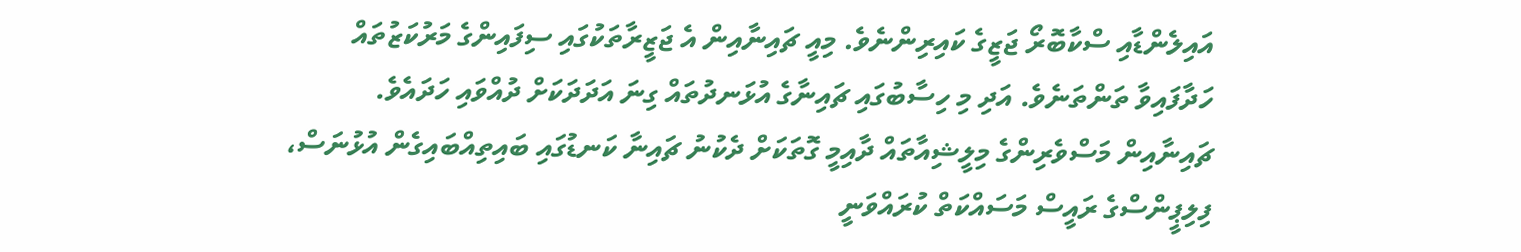އައިލެންޑާއި ސްކާބޮރޯ ޖަޒީގެ ކައިރިންނެވެ. މިއީ ޗައިނާއިން އެ ޖަޒީރާތަކުގައި ސިފައިންގެ މަރުކަޒުތައް ހަދާފައިވާ ތަންތަނެވެ. އަދި މި ހިސާބުގައި ޗައިނާގެ އުޅަނދުތައް ގިނަ އަދަދަކަށް ދުއްވައި ހަދައެވެ.
ޗައިނާއިން މަސްވެރިންގެ މިލީޝިއާތައް ދާއިމީ ގޮތަކަށް ދެކުނު ޗައިނާ ކަނޑުގައި ބައިތިއްބައިގެން އުޅުނަސް، ފިލިޕީންސްގެ ރައީސް މަސައްކަތް ކުރައްވަނީ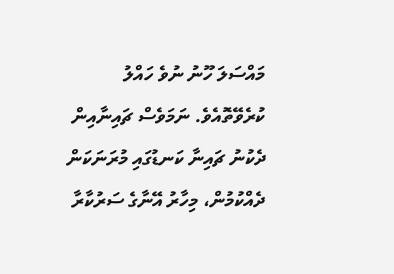މައްސަލަ ހޫނު ނުވެ ހައްލު ކުރެވޭތޮއެވެ. ނަމަވެސް ޗައިނާއިން ދެކުނު ޗައިނާ ކަނޑުގައި މުރަނަކަން ދެއްކުމުން، މިހާރު އޭނާގެ ސަރުކާރާ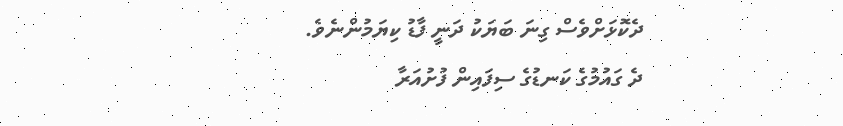ދެކޮޅަށްވެސް ގިނަ ބަޔަކު ދަނީ ފާޑު ކިޔަމުންނެވެ.
ދެ ގައުމުގެ ކަނޑުގެ ސިފައިން ފުށުއަރާ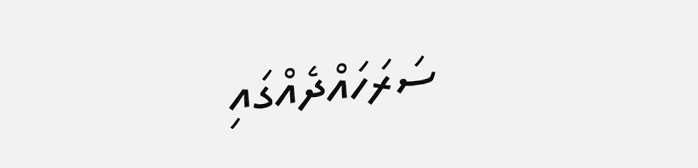ސަރަހައްދެއްގައި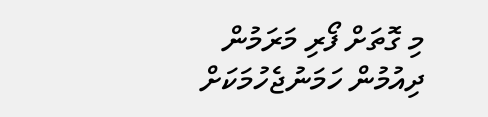މި ގޮތަށް ފޯރި މަރަމުން ދިއުމުން ހަމަނުޖެހުމަކަށް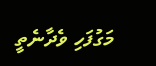މަގުފަހި ވެދާނެތީ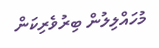މުހައްލިލުން ބިރުވެރިކަން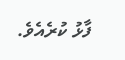ފާޅު ކުރެއެވެ.